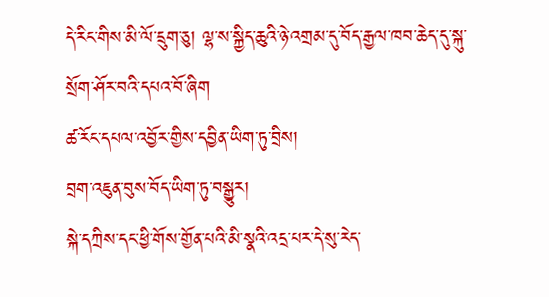དེ་རིང་གིས་མི་ལོ་དྲུག་ཅུ། ལྷ་ས་སྐྱིད་ཆུའི་ཉེ་འགྲམ་དུ་བོད་རྒྱལ་ཁབ་ཆེད་དུ་སྐུ་སྲོག་ཤོར་བའི་དཔའ་བོ་ཞིག
ཚ་རོང་དཔལ་འབྱོར་གྱིས་དབྱིན་ཡིག་ཏུ་བྲིས།
བྲག་འཇུན་བུས་བོད་ཡིག་ཏུ་བསྒྱུར།
སྐེ་དཀྲིས་དང་ཕྱི་གོས་གྱོན་པའི་མི་སྣའི་འདྲ་པར་དེ་སུ་རེད་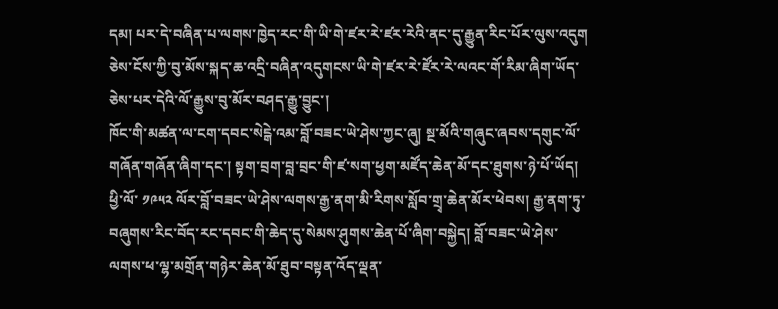དམ། པར་དེ་བཞིན་པ་ལགས་ཁྱེད་རང་གི་ཡི་གེ་ཛར་རེ་ཛར་རེའི་ནང་དུ་རྒྱུན་རིང་པོར་ལུས་འདུག ཅེས་ངོས་ཀྱི་བུ་མོས་སྐད་ཆ་འདྲི་བཞིན་འདུགངས་ཡི་གེ་ཛར་རེ་ཛོར་རེ་ལའང་གོ་རིམ་ཞིག་ཡོད་ཅེས་པར་དེའི་ལོ་རྒྱུས་བུ་མོར་བཤད་རྒྱུ་བྱུང་།
ཁོང་གི་མཚན་ལ་ངག་དབང་སེངྒེ་འམ་བློ་བཟང་ཡེ་ཤེས་ཀྱང་ཞུ། སྔ་མོའི་གཞུང་ཞབས་དགུང་ལོ་གཞོན་གཞོན་ཞིག་དང་། སྟག་བྲག་བླ་བྲང་གི་ཛ་སག་ཕྱག་མཛོད་ཆེན་མོ་དང་ཐུགས་ཉེ་པོ་ཡོད། ཕྱི་ལོ་ ༡༩༥༢ ལོར་བློ་བཟང་ཡེ་ཤེས་ལགས་རྒྱ་ནག་མི་རིགས་སློབ་གྲྭ་ཆེན་མོར་ཕེབས། རྒྱ་ནག་ཏུ་བཞུགས་རིང་བོད་རང་དབང་གི་ཆེད་དུ་སེམས་ཤུགས་ཆེན་པོ་ཞིག་བསྐྱེད། བློ་བཟང་ཡེ་ཤེས་ལགས་ཕ་ལྷ་མགྲོན་གཉེར་ཆེན་མོ་ཐུབ་བསྟན་འོད་ལྡན་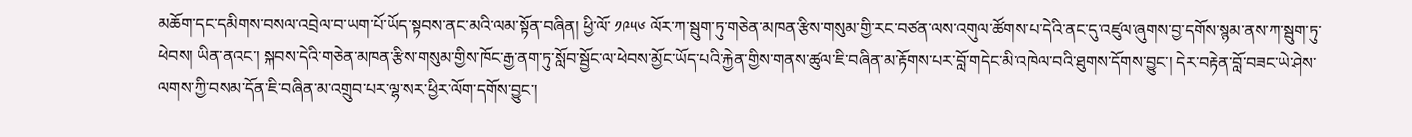མཆོག་དང་དམིགས་བསལ་འབྲེལ་བ་ཡག་པོ་ཡོད་སྟབས་ནང་མའི་ལམ་སྟོན་བཞིན། ཕྱི་ལོ་ ༡༩༥༦ ལོར་ཀ་སྦུག་ཏུ་གཅེན་མཁན་རྩིས་གསུམ་གྱི་རང་བཙན་ལས་འགུལ་ཚོགས་པ་དེའི་ནང་དུ་འཛུལ་ཞུགས་བྱ་དགོས་སྙམ་ནས་ཀ་སྦུག་ཏུ་ཕེབས། ཡིན་ནའང་། སྐབས་དེའི་གཅེན་མཁན་རྩིས་གསུམ་གྱིས་ཁོང་རྒྱ་ནག་ཏུ་སློབ་སྦྱོང་ལ་ཕེབས་མྱོང་ཡོད་པའི་རྐྱེན་གྱིས་གནས་ཚུལ་ཇི་བཞིན་མ་རྟོགས་པར་བློ་གདེང་མི་འཁེལ་བའི་ཐུགས་དོགས་བྱུང་། དེར་བརྟེན་བློ་བཟང་ཡེ་ཤེས་ལགས་ཀྱི་བསམ་དོན་ཇི་བཞིན་མ་འགྲུབ་པར་ལྷ་སར་ཕྱིར་ལོག་དགོས་བྱུང་།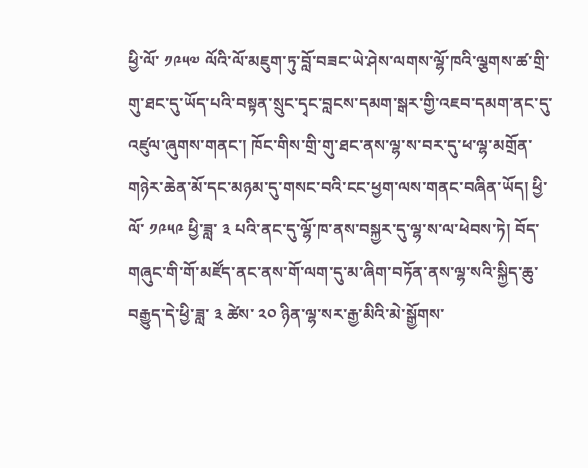ཕྱི་ལོ་ ༡༩༥༧ ལོའི་ལོ་མཇུག་ཏུ་བློ་བཟང་ཡེ་ཤེས་ལགས་ལྷོ་ཁའི་ལྕགས་ཚ་གྲི་གུ་ཐང་དུ་ཡོད་པའི་བསྟན་སྲུང་དྭང་བླངས་དམག་སྒར་གྱི་འཇབ་དམག་ནང་དུ་འཛུལ་ཞུགས་གནང་། ཁོང་གིས་གྲི་གུ་ཐང་ནས་ལྷ་ས་བར་དུ་ཕ་ལྷ་མགྲོན་གཉེར་ཆེན་མོ་དང་མཉམ་དུ་གསང་བའི་ངང་ཕྱག་ལས་གནང་བཞིན་ཡོད། ཕྱི་ལོ་ ༡༩༥༩ ཕྱི་ཟླ་ ༣ པའི་ནང་དུ་ལྷོ་ཁ་ནས་བསྐྱར་དུ་ལྷ་ས་ལ་ཕེབས་ཏེ། བོད་གཞུང་གི་གོ་མཛོད་ནང་ནས་གོ་ལག་དུ་མ་ཞིག་བཏོན་ནས་ལྷ་སའི་སྐྱིད་ཆུ་བརྒྱུད་དེ་ཕྱི་ཟླ་ ༣ ཚེས་ ༢༠ ཉིན་ལྷ་སར་རྒྱ་མིའི་མེ་སྒྱོགས་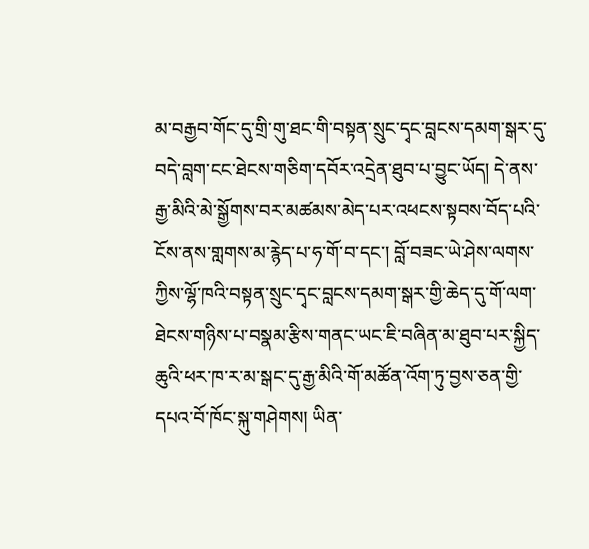མ་བརྒྱབ་གོང་དུ་གྲི་གུ་ཐང་གི་བསྟན་སྲུང་དྭང་བླངས་དམག་སྒར་དུ་བདེ་བླག་ངང་ཐེངས་གཅིག་དབོར་འདྲེན་ཐུབ་པ་བྱུང་ཡོད། དེ་ནས་རྒྱ་མིའི་མེ་སྒྱོགས་བར་མཚམས་མེད་པར་འཕངས་སྟབས་བོད་པའི་ངོས་ནས་གླགས་མ་རྙེད་པ་ཧ་གོ་བ་དང་། བློ་བཟང་ཡེ་ཤེས་ལགས་ཀྱིས་ལྷོ་ཁའི་བསྟན་སྲུང་དྭང་བླངས་དམག་སྒར་གྱི་ཆེད་དུ་གོ་ལག་ཐེངས་གཉིས་པ་བསྣམ་རྩིས་གནང་ཡང་ཇི་བཞིན་མ་ཐུབ་པར་སྐྱིད་ཆུའི་ཕར་ཁ་ར་མ་སྒང་དུ་རྒྱ་མིའི་གོ་མཚོན་འོག་ཏུ་བྱས་ཅན་གྱི་དཔའ་བོ་ཁོང་སྐུ་གཤེགས། ཡིན་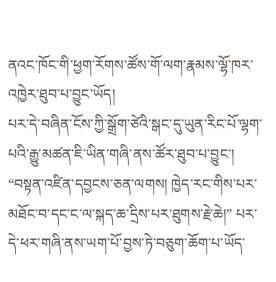ནའང་ཁོང་གི་ཕྱག་རོགས་ཚོས་གོ་ལག་རྣམས་ལྷོ་ཁར་འཁྱེར་ཐུབ་པ་བྱུང་ཡོད།
པར་དེ་བཞིན་ངོས་ཀྱི་སྒྲོག་ཙེའི་སྒང་དུ་ཡུན་རིང་པོ་ལྷག་པའི་རྒྱུ་མཚན་ཇི་ཡིན་གཞི་ནས་ཚོར་ཐུབ་པ་བྱུང་། “བསྟན་འཛིན་དབྱངས་ཅན་ལགས། ཁྱེད་རང་གིས་པར་མཐོང་བ་དང་ང་ལ་སྐད་ཆ་དྲིས་པར་ཐུགས་རྗེ་ཆེ།” པར་དེ་ཕར་གཞི་ནས་ཡག་པོ་བྱས་ཏེ་བཅུག་ཆོག་པ་ཡོད་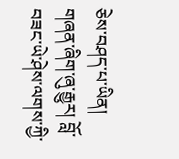ཅེས་བཤད་པ་ཡིན།
གཞན་ཞིག་ཞུ་རྒྱུར། བློ་བཟང་ཡེ་ཤེས་ལགས་ཀྱི་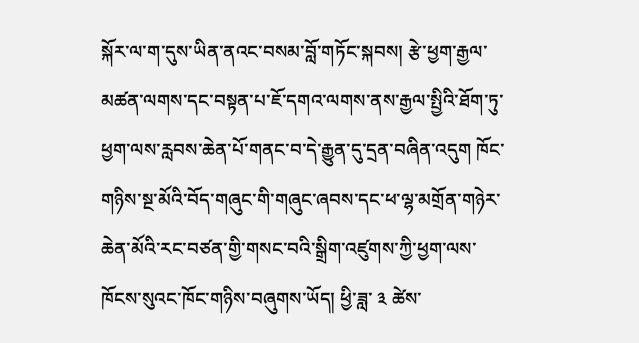སྐོར་ལ་ག་དུས་ཡིན་ནའང་བསམ་བློ་གཏོང་སྐབས། རྩེ་ཕྱག་རྒྱལ་མཚན་ལགས་དང་བསྟན་པ་ཇོ་དགའ་ལགས་ནས་རྒྱལ་སྤྱིའི་ཐོག་ཏུ་ཕྱག་ལས་རླབས་ཆེན་པོ་གནང་བ་དེ་རྒྱུན་དུ་དྲན་བཞིན་འདུག ཁོང་གཉིས་སྔ་མོའི་བོད་གཞུང་གི་གཞུང་ཞབས་དང་ཕ་ལྷ་མགྲོན་གཉེར་ཆེན་མོའི་རང་བཙན་གྱི་གསང་བའི་སྒྲིག་འཛུགས་ཀྱི་ཕྱག་ལས་ཁོངས་སུའང་ཁོང་གཉིས་བཞུགས་ཡོད། ཕྱི་ཟླ་ ༣ ཚེས་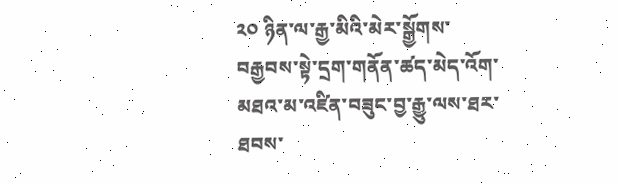༢༠ ཉིན་ལ་རྒྱ་མིའི་མེར་སྒྱོགས་བརྒྱབས་སྟེ་དྲག་གནོན་ཚད་མེད་འོག་མཐའ་མ་འཛིན་བཟུང་བྱ་རྒྱུ་ལས་ཐར་ཐབས་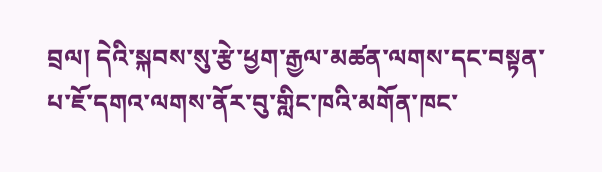བྲལ། དེའི་སྐབས་སུ་རྩེ་ཕྱག་རྒྱལ་མཚན་ལགས་དང་བསྟན་པ་ཇོ་དགའ་ལགས་ནོར་བུ་གླིང་ཁའི་མགོན་ཁང་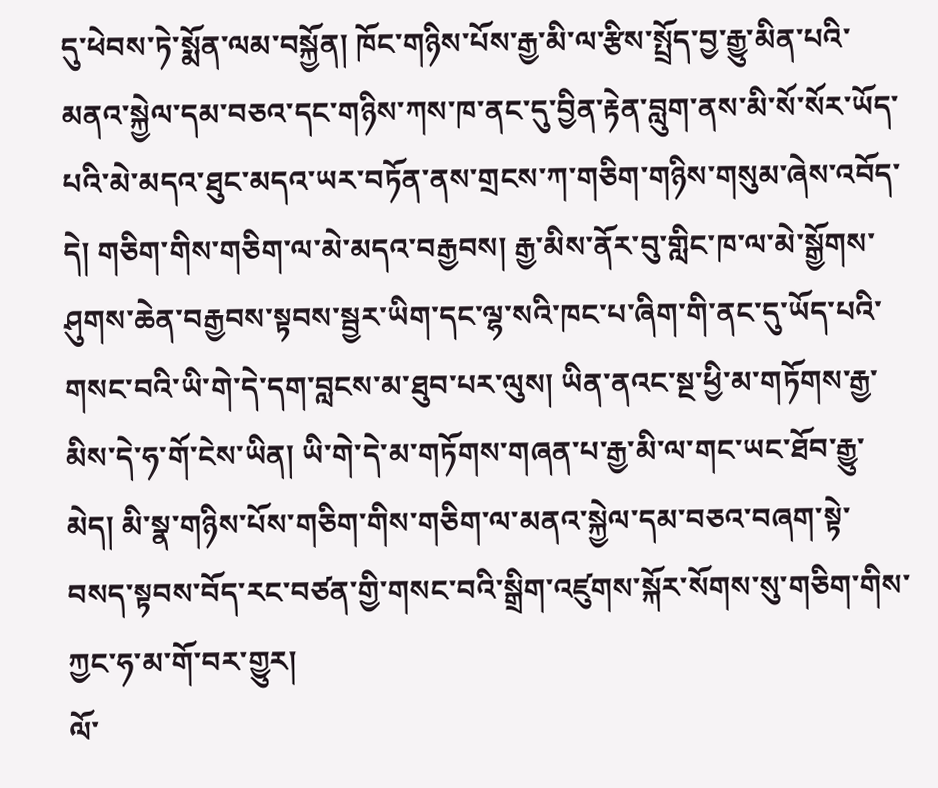དུ་ཕེབས་ཏེ་སྨོན་ལམ་བསྐྱོན། ཁོང་གཉིས་པོས་རྒྱ་མི་ལ་རྩིས་སྤྲོད་བྱ་རྒྱུ་མིན་པའི་མནའ་སྐྱེལ་དམ་བཅའ་དང་གཉིས་ཀས་ཁ་ནང་དུ་བྱིན་རྟེན་བླུག་ནས་མི་སོ་སོར་ཡོད་པའི་མེ་མདའ་ཐུང་མདའ་ཡར་བཏོན་ནས་གྲངས་ཀ་གཅིག་གཉིས་གསུམ་ཞེས་འབོད་དེ། གཅིག་གིས་གཅིག་ལ་མེ་མདའ་བརྒྱབས། རྒྱ་མིས་ནོར་བུ་གླིང་ཁ་ལ་མེ་སྒྱོགས་ཤུགས་ཆེན་བརྒྱབས་སྟབས་སྦྱར་ཡིག་དང་ལྷ་སའི་ཁང་པ་ཞིག་གི་ནང་དུ་ཡོད་པའི་གསང་བའི་ཡི་གེ་དེ་དག་བླངས་མ་ཐུབ་པར་ལུས། ཡིན་ནའང་སྔ་ཕྱི་མ་གཏོགས་རྒྱ་མིས་དེ་ཧ་གོ་ངེས་ཡིན། ཡི་གེ་དེ་མ་གཏོགས་གཞན་པ་རྒྱ་མི་ལ་གང་ཡང་ཐོབ་རྒྱུ་མེད། མི་སྣ་གཉིས་པོས་གཅིག་གིས་གཅིག་ལ་མནའ་སྐྱེལ་དམ་བཅའ་བཞག་སྟེ་བསད་སྟབས་བོད་རང་བཙན་གྱི་གསང་བའི་སྒྲིག་འཛུགས་སྐོར་སོགས་སུ་གཅིག་གིས་ཀྱང་ཧ་མ་གོ་བར་གྱུར།
ལོ་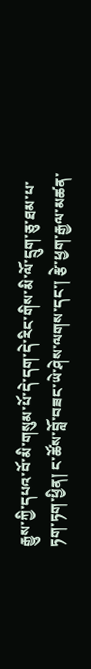རྒྱུས་ཀྱི་དཔའ་བོ་མི་གསུམ་པོ་དེ་དག་དེ་རིང་གིས་མི་ལོ་དྲུག་ཅུ་ཐམ་པ་ཏག་ཏག་ཕྱིན། ང་ཚོས་བློ་བཟང་ཡེ་ཤེས་ལགས་དང་། རྩེ་ཕྱག་རྒྱལ་མཚན་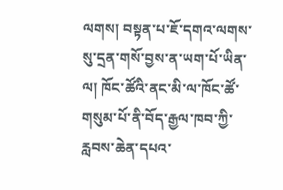ལགས། བསྟན་པ་ཇོ་དགའ་ལགས་སུ་དྲན་གསོ་བྱས་ན་ཡག་པོ་ཡིན་ལ། ཁོང་ཚོའི་ནང་མི་ལ་ཁོང་ཚོ་གསུམ་པོ་ནི་བོད་རྒྱལ་ཁབ་ཀྱི་རླབས་ཆེན་དཔའ་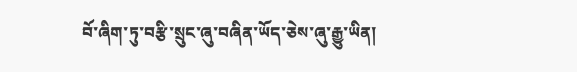བོ་ཞིག་ཏུ་བརྩི་སྲུང་ཞུ་བཞིན་ཡོད་ཅེས་ཞུ་རྒྱུ་ཡིན།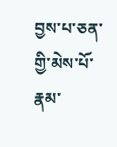བྱས་པ་ཅན་གྱི་མེས་པོ་རྣམ་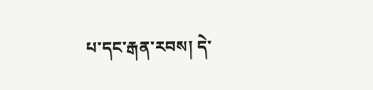པ་དང་རྒན་རབས། དེ་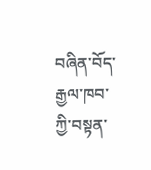བཞིན་བོད་རྒྱལ་ཁབ་ཀྱི་བསྟན་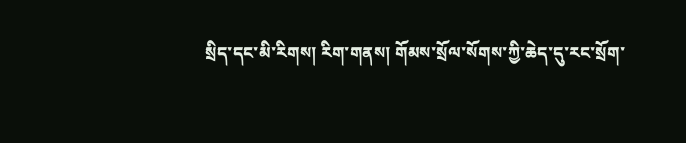སྲིད་དང་མི་རིགས། རིག་གནས། གོམས་སྲོལ་སོགས་ཀྱི་ཆེད་དུ་རང་སྲོག་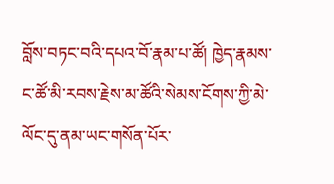བློས་བཏང་བའི་དཔའ་བོ་རྣམ་པ་ཚོ། ཁྱེད་རྣམས་ང་ཚོ་མི་རབས་རྗེས་མ་ཚོའི་སེམས་ངོགས་ཀྱི་མེ་ལོང་དུ་ནམ་ཡང་གསོན་པོར་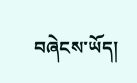བཞེངས་ཡོད།